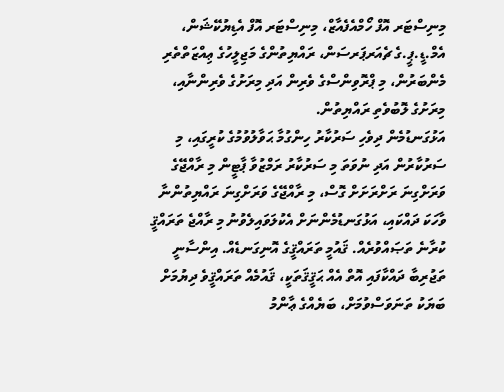މިނިސްޓަރ އޮފް ހޯމްއެފެއާޒް، މިނިސްޓަރ އޮފް އެޑިޔުކޭޝަން، އެމް.ޑީ.ޕީ.ގެ ޗެއަރޕަރސަން، ރައްޔިތުންގެ މަޖިލީހުގެ ޢިއްޒަތްތެރި މެންބަރުން، މި ޕްރޮވިންސްގެ ވެރިން އަދި މިރަށުގެ ވެރިންނާއި، މިރަށުގެ ލޮބުވެތި ރައްޔިތުން.
އަޅުގަނޑުމެން ދިވެހި ސަރުކާރު ހިންގުމާ ޙަވާލުވުމުގެ ކުރީގައި، މި ސަރުކާރުން އަދި ނުވަތަ މި ސަރުކާރު ރަމްޒުވާ ޕާޓީން މި ރާއްޖޭގެ ވަރަށްގިނަ ރަށްރަށަށް ގޮސް، މި ރާއްޖޭގެ ވަރަށްގިނަ ރައްޔިތުންނާ ވާހަކަ ދައްކައި، އަޅުގަނޑުމެންނަށް އެކުލަވައިލެވުނު މި ރާއްޖެ ތަރައްޤީ ކުރާނެ ތަޞައްވުރެއް. ޤައުމީ ތަރައްޤީގެ އޮނިގަނޑެއް. އިންސާނީ ތަޖުރިބާ ދައްކާފައި އޮތް އެއް ޙަޤީޤަތަކީ، ޤައުމެއް ތަރައްޤީވެ ދިޔުމަށް ބަޔަކު ތަނަވަސްވުމަށް، ބަޔެއްގެ ޢާންމު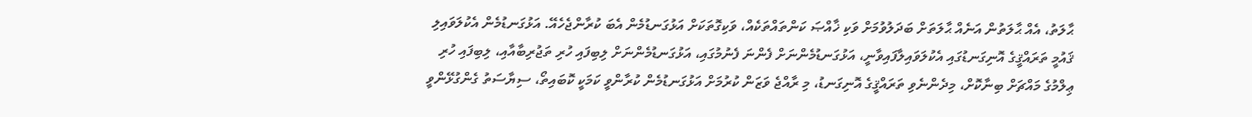ޙާލަތު، އެއް ޙާލަތުން އަނެއް ޙާލަތަށް ބަދަލުވުމަށް ވަކި ޚާއްޞަ ކަންތައްތަކެއް، ވަކިގޮތަކަށް އަޅުގަނޑުމެން އެބަ ކުރާންޖެހެއޭ. އަޅުގަނޑުމެން އެކުލަވައިލި ޤައުމީ ތަރައްޤީގެ އޮނިގަނޑުގައި އެކުލަވައިލާފައިވާނީ، އަޅުގަނޑުމެންނަށް ފެންނަ ފެނުމުގައި، އަޅުގަނޑުމެންނަށް ލިބިފައި ހުރި ތަޖުރިބާއާއި، ލިބިފައި ހުރި ޢިލްމުގެ މައްޗަށް ބިނާކޮށް، މިދެންނެވި ތަރައްޤީގެ އޮނިގަނޑު، މި ރާއްޖެ ވަޒަން ކުރުމަށް އަޅުގަނޑުމެން ކުރާންވީ ކަމަކީ ކޮބައިތޯ، ސިޔާސަތު ގެންގުޅޭންވީ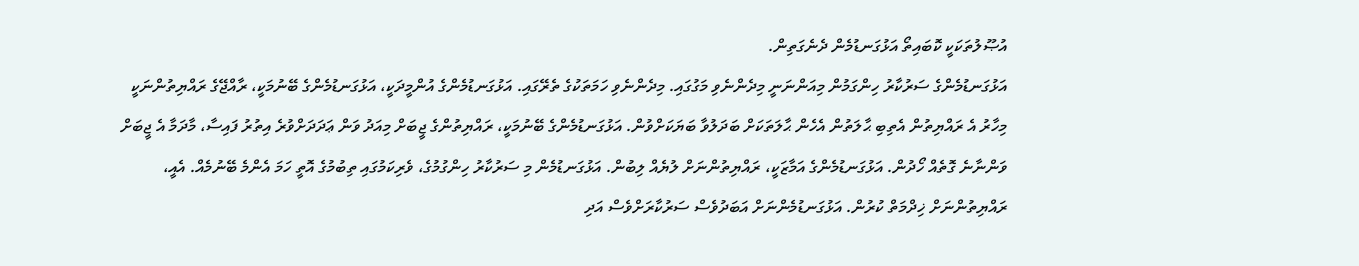އުޞޫލުތަކަކީ ކޮބައިތޯ އަޅުގަނޑުމެން ދެނެގަތިން.
އަޅުގަނޑުމެންގެ ސަރުކާރު ހިންގަމުން މިއަންނަނީ މިދެންނެވި މަގުގައި. މިދެންނެވި ހަމަތަކުގެ ތެރޭގައި. އަޅުގަނޑުމެންގެ އުންމީދަކީ، އަޅުގަނޑުމެންގެ ބޭނުމަކީ، ރާއްޖޭގެ ރައްޔިތުންނަކީ މިހާރު އެ ރައްޔިތުން އެތިބި ޙާލަތުން އެހެން ޙާލަތަކަށް ބަދަލުވާ ބަޔަކަށްވުން. އަޅުގަނޑުމެންގެ ބޭނުމަކީ، ރައްޔިތުންގެ ޖީބަށް މިއަދު ވަން ޢަދަދަށްވުރެ އިތުރު ފައިސާ، މާދަމާ އެ ޖީބަށް ވަންނާނެ ގޮތެއް ހޯދުން. އަޅުގަނޑުމެންގެ އަމާޒަކީ، ރައްޔިތުންނަށް ލުޔެއް ލިބުން. އަޅުގަނޑުމެން މި ސަރުކާރު ހިންގުމުގެ، ވެރިކަމުގައި ތިބުމުގެ އޮތީ ހަމަ އެންމެ ބޭނުމެއް. އެއީ، ރައްޔިތުންނަށް ޚިދްމަތް ކުރުން. އަޅުގަނޑުމެންނަށް އަބަދުވެސް ސަރުކާރަށްވެސް އަދި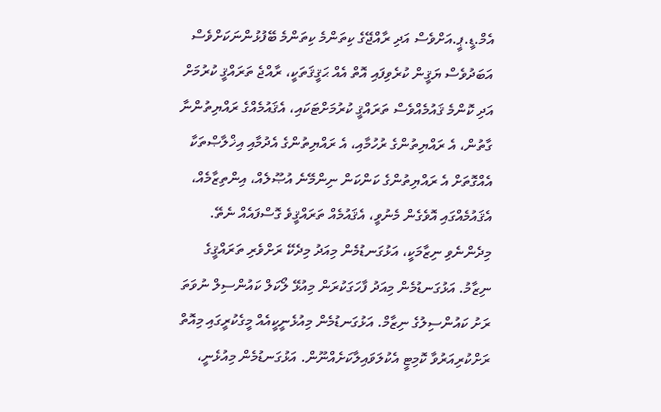އެމް.ޑީ.ޕީ.އަށްވެސް އަދި ރާއްޖޭގެ ކިތަންމެ ކިތަންމެ ބޭފުޅުންނަކަށްވެސް އަބަދުވެސް ޔަޤީން ކުރެވިފައި އޮތް އެއް ޙަޤީޤަތަކީ، ރާއްޖެ ތަރައްޤީ ކުރުމަށް އަދި ކޮންމެ ޤައުމެއްވެސް ތަރައްޤީ ކުރުމަށްޓަކައި، އެޤައުމެއްގެ ރައްޔިތުންނާ ގާތުން، އެ ރައްޔިތުންގެ ރުހުމާއި، އެ ރައްޔިތުންގެ އެދުމާއި އިޚްލާޞްތަކާ އެއްގޮތަށް އެ ރައްޔިތުންގެ ކަންކަން ނިންމޭނެ އުޞޫލެއް، އިންތިޒާމެއް، އެޤައުމެއްގައި އޮވެގެން މެނުވީ، އެޤައުމެއް ތަރައްޤީވެ ގޮސްފައެއް ނެތޭ.
މިދެންނެވި ނިޒާމަކީ، އަޅުގަނޑުމެން މިއަދު މިދެކޭ ރަށްވެރި ތަރައްޤީގެ ނިޒާމު. އަޅުގަނޑުމެން މިއަދު ފާހަގަކުރަން މިއުޅޭ ލޯކަލް ކައުންސިލް ނުވަތަ ރަށު ކައުންސިލުގެ ނިޒާމް. އަޅުގަނޑުމެން މިއުޅެނީކީއެއް މީގެކުރީގައި މިއޮތް ރަށްކުރިއަރުވާ ކޮމިޓީ އެކުލަވައިލާކަށެއްނޫން. އަޅުގަނޑުމެން މިއުޅެނީ،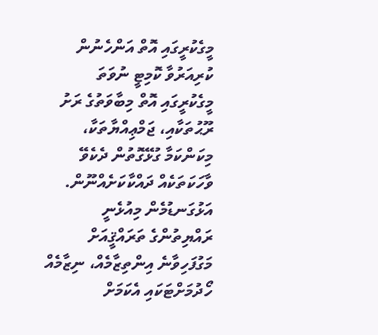މީގެކުރީގައި އޮތް އަންހެނުން ކުރިއަރުވާ ކޮމިޓީ ނުވަތަ މީގެކުރީގައި އޮތް މިބާވަތުގެ ރަށު ރޫޙުތަކާއި، ޖަމްޢިއްޔާތަކާ، މިކަންކަމާ ގުޅޭގޮތުން ދެކެވޭ ވާހަކަތަކެއް ދައްކާކަށެއްނޫން. އަޅުގަނޑުމެން މިއުޅެނީ ރައްޔިތުންގެ ތަރައްޤީއަށް މަގުފަހިވާނެ އިންތިޒާމެއް، ނިޒާމެއް ހޯދުމަށްޓަކައި އެކަމަށް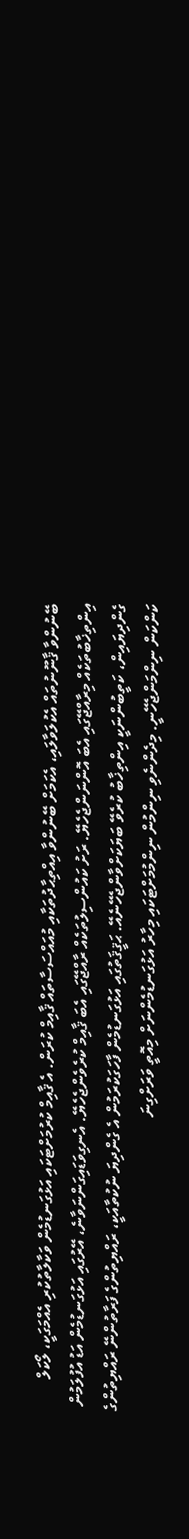ބޭނުންވާ ޤާނޫނުތައް އެކުލަވާލައި، އެކަމަށް ބޭނުންވާ އިއްތިޙާދުތަކާއި މުއައްސަސާތައް ޤާއިމް ކުރަން. އެ ޤާއިމް ކުރުމަށްޓަކައި އަޅުގަނޑުމެން ވަކާލާތުކުރި އެއްމަގަކީ، ލޯކަލް އިންތިޚާބުތަކެއް މިރާއްޖޭގައި އެބަ އޮންނަންޖެހެޔޭ. ރަށު ކައުންސިލުތަކެއް ރާއްޖޭގައި އެބަ ޤާއިމް ކުރެވެންޖެހެޔޭ. އެނގިވަޑައިގަންނަވާނެ، އޭރުގައި އަޅުގަނޑުމެން އަޑު އުފުލަމުން ގެންދިޔައިން، ކަތީބުންނަކީ އިންތިޚާބު ކުރެވޭ ބަޔަކަށްވާންޖެހޭނެއޭ. ޙަޤީޤަތުގައި އަޅުގަނޑުމެން ފާހަގަކުރަމުން އެ ގެންދިޔަ ނުކުތާއަކީ، ރައްޔިތުންގެ ފަރާތުންނޭ ރައްޔިތުންގެ ކަންކަން ނިންމަންޖެހޭނީ. މިދެންނެވި ނިންމުން ނިންމުމަށްޓަކައި މިހާރު އަޅުގަނޑުމެންނަށް މިއޮތީ ވަރަށްގިނަ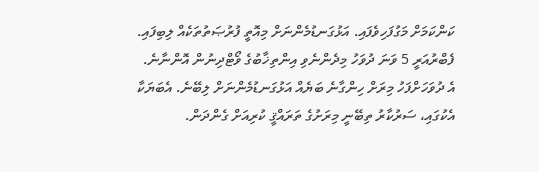ކަންކަމަށް މަގުފަހިވެފައި. އަޅުގަނޑުމެންނަށް މިއޮތީ ފުރުޞަތުތަކެއް ލިބިފައި. ފެބްރުއަރީ 5 ވަނަ ދުވަހު މިދެންނެވި އިންތިޚާބުގެ ވޯޓްދިނުން އޮންނާނެ.     އެ ދުވަހަށްފަހު މިރަށް ހިންގާނެ ބަޔެއް އަޅުގަނޑުމެންނަށް ލިބޭނެ. އެބަޔަކާ އެކުގައި، ސަރުކާރު ތިބޭނީ މިރަށުގެ ތަރައްޤީ ކުރިއަށް ގެންދަން.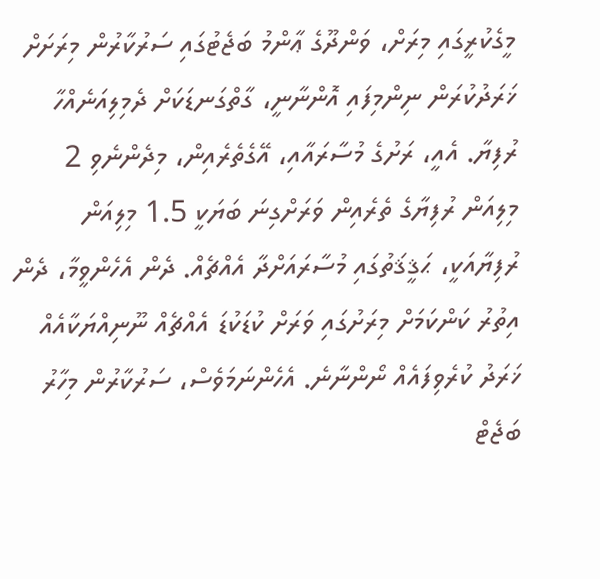މީގެކުރީގައި މިރަށް، ވަންދޫގެ ޢާންމު ބަޖެޓުގައި ސަރުކާރުން މިރަށަށް ޚަރަދުކުރަން ނިންމިފައި އޮންނާނީ، ގާތްގަނޑަކަށް ދެމިލިއަނެއްހާ ރުފިޔާ. އެއީ، ރަށުގެ މުސާރައާއި، އޭގެތެރެއިން، މިދެންނެވި 2 މިލިއަން ރުފިޔާގެ ތެރެއިން ވަރަށްގިނަ ބަޔަކީ 1.5 މިލިއަން ރުފިޔާއަކީ، ޙަޤީޤަތުގައި މުސާރައަށްދާ އެއްޗެއް. ދެން އެހެންވީމާ، ދެން އިތުރު ކަންކަމަށް މިރަށުގައި ވަރަށް ކުޑަކުޑަ އެއްޗެއް ނޫނިއްޔަކާއެއް ޚަރަދު ކުރެވިފައެއް ނޯންނާނެ. އެހެންނަމަވެސް، ސަރުކާރުން މިހާރު ބަޖެޓް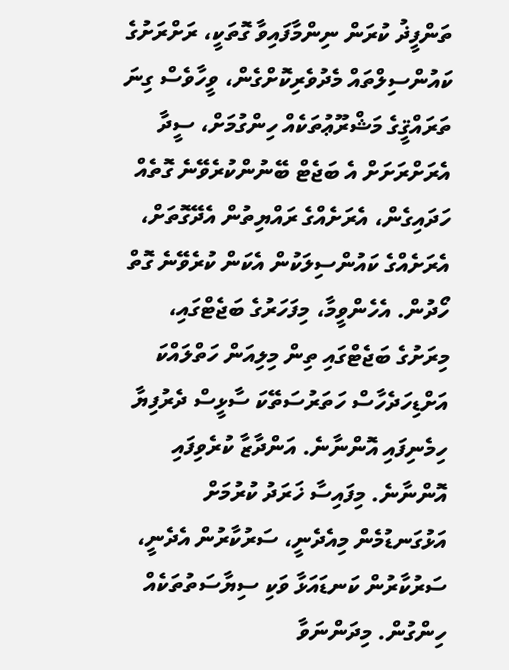ތަންފީޛު ކުރަން ނިންމާފައިވާ ގޮތަކީ، ރަށްރަށުގެ ކައުންސިލްތައް މެދުވެރިކޮށްގެން، ވީހާވެސް ގިނަ ތަރައްޤީގެ މަޝްރޫޢުތަކެއް ހިންގުމަށް، ސީދާ އެރަށްރަށަށް އެ ބަޖެޓް ބޭނުންކުރެވޭނެ ގޮތެއް ހަދައިގެން، އެރަށެއްގެ ރައްޔިތުން އެދޭގޮތަށް، އެރަށެއްގެ ކައުންސިލަކުން އެކަން ކުރެވޭނެ ގޮތް ހޯދުން. އެހެންވީމާ، މިފަހަރުގެ ބަޖެޓްގައި، މިރަށުގެ ބަޖެޓްގައި ތިން މިލިއަން ހަތްލައްކަ އަށްޑިހަދެހާސް ހަތަރުސަތޭކަ ސާޅީސް ދެރުފިޔާ ހިމެނިފައި އޮންނާނެ. އަންދާޒާ ކުރެވިފައި އޮންނާނެ. މިފައިސާ ޚަރަދު ކުރުމަށް އަޅުގަނޑުމެން މިއެދެނީ، ސަރުކާރުން އެދެނީ، ސަރުކާރުން ކަނޑައަޅާ ވަކި ސިޔާސަތުތަކެއް ހިންގުން. މިދަންނަވާ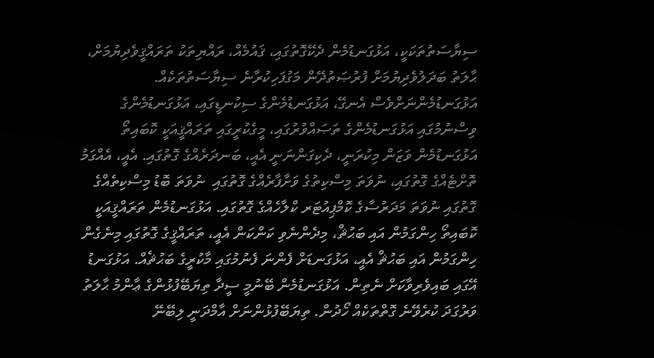ސިޔާސަތުތަކަކީ، އަޅުގަނޑުމެން ދެކޭގޮތުގައި، ޤައުމެއް، ރައްޔިތަކު ތަރައްޤީވެދިޔުމަށް، ޙާލަތު ބަދަލުވެދިޔުމަށް ފުރުޞަތުދޭން މަގުފަހިކުރާނެ ސިޔާސަތުތަކެއް.
އަޅުގަނޑުމެންނަށްވެސް އެނގޭ، އަޅުގަނޑުމެންގެ ސިކުނޑީގައި، އަޅުގަނޑުމެންގެ ވިސްނުމުގައި އަޅުގަނޑުމެންގެ ތަޞައްވުރުގައި، މީގެކުރީގައި ތަރައްޤީއަކީ ކޮބައިތޯ އަޅުގަނޑުމެން ވަޒަން މިކުރަނީ، ދެކިގަންނަނީ އެއީ، ބަނދަރެއްގެ ގޮތުގައި. އެއީ، އެއްގަމު ތޮށްޓެއްގެ ގޮތުގައި، ނުވަތަ މިސްކިތުގެ ވަށާފާރެއްގެ ގޮތުގައި  ނުވަތަ ބޮޑު މިސްކިތެއްގެ ގޮތުގައި ނުވަތަ މަދަރުސާގެ ކޮމްޕިއުޓަރ ކްލާހެއްގެ ގޮތުގައި. އަޅުގަނޑުމެން ތަރައްޤީއަކީ ކޮބައިތޯ ހިންގަމުން އައި ބަޙުޘް، މިދެންނެވި ކަންކަން އެއީ، ތަރައްޤީގެ ގޮތުގައި މިނެގެން ހިންގަމުން އައި ބަޙުޘް އެއީ، އަޅުގަނޑަށް ފެންނަ ފެނުމުގައި މާކުރީގެ ބަޙުޘެއް. އަޅުގަނޑު އޭގައި ބައިވެރިވާކަށް ނެތިން. އަޅުގަނޑުމެން ބޭނުމީ ސީދާ ތިޔަބޭފުޅުންގެ ޢާންމު ޙާލަތު ވަރުގަދަ ކުރެވޭނެ ގޮތްތަކެއް ހޯދުން. ތިޔަބޭފުޅުންނަށް އާމްދަނީ ލިބޭނޭ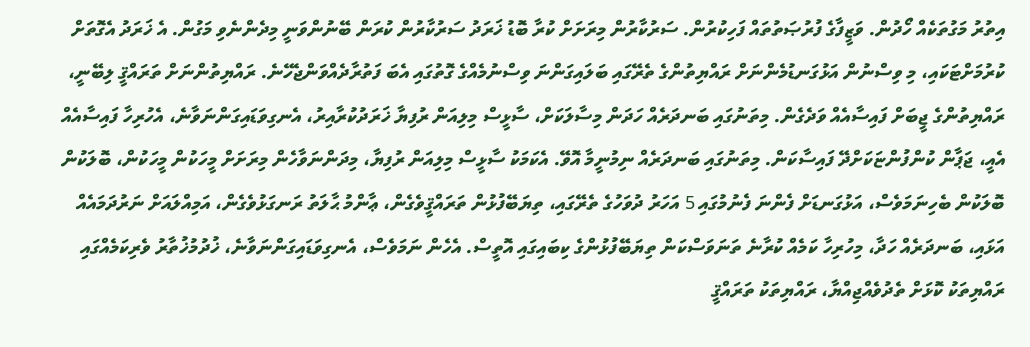އިތުރު މަގުތަކެއް ހޯދުން. ވަޒީފާގެ ފުރުޞަތުތައް ފަހިކުރުން. ސަރުކާރުން މިރަށަށް ކުރާ ބޮޑު ޚަރަދު ސަރުކާރުން ކުރަން ބޭނުންވަނީ މިދެންނެވި މަގުން. އެ ޚަރަދު އެގޮތަށް ކުރުމަށްޓަކައި، މި ވިސްނުން އަޅުގަނޑުމެންނަށް ރައްޔިތުންގެ ތެރޭގައި ބަލައިގަންނަ ވިސްނުމެއްގެ ގޮތުގައި އެބަ ފަތުރާދެއްވަންޖެހޭނެ. ރައްޔިތުންނަށް ތަރައްޤީ ލިބޭނީ، ރައްޔިތުންގެ ޖީބަށް ފައިސާއެއް ވަދެގެން. މިތަނުގައި ބަނދަރެއް ހަދަން މިސާލަކަށް، ސާޅީސް މިލިއަން ރުފިޔާ ޚަރަދުކުރާއިރު، އެނގިވަޑައިގަންނަވާނެ، އެހުރިހާ ފައިސާއެއް އެއީ، ޖަޕާން ކުންފުންޏަކަށްދޭ ފައިސާކަން. މިތަނުގައި ބަނދަރެއް ނިމުނީމާ އޮވޭ. އެކަމަކު ސާޅީސް މިލިއަން ރުފިޔާ، މިދަންނަވާހެން މިރަށަށް މީހަކުން މީހަކުން، ބޮލަކުން ބޮލަކުން ބެހިނަމަވެސް، އަޅުގަނޑަށް ފެންނަ ފެނުމުގައި 5 އަހަރު ދުވަހުގެ ތެރޭގައި، ތިޔަބޭފުޅުން ތަރައްޤީވެގެން، ޢާންމު ޙާލަތު ރަނގަޅުވެގެން، އަމިއްލައަށް ނަރުދަމައެއް އަޅައި، ބަނދަރެއް ހަދާ، މިހުރިހާ ކަމެއް ކުރާނެ ތަނަވަސްކަން ތިޔަބޭފުޅުންގެ ކިބައިގައި އޮތީސް. އެހެން ނަމަވެސް، އެނގިވަޑައިގަންނަވާނެ، ޚުދުމުޚުތާރު ވެރިކަމެއްގައި ރައްޔިތަކު ކޮޅަށް ތެދުވެއްޖިއްޔާ، ރައްޔިތަކު ތަރައްޤީ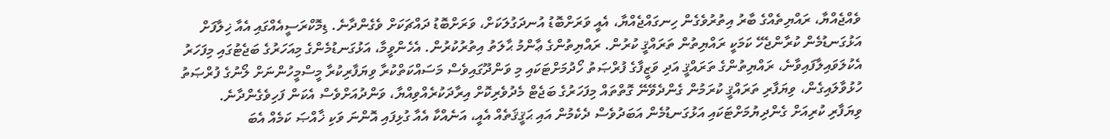ވެއްޖެއްޔާ، ރައްޔިތެއްގެ ބާރު އިތުރުވެގެން ހިނގައްޖެއްޔާ، އެއީ ވަރަށްބޮޑު އުނދަގުލަކަށް، ވަރަށްބޮޑު ދައްޗަކަށް ވެގެންދާނެ. ޑިމޮކްރަސީއެއްގައި އެއާ ޚިލާފަށް އަޅުގަނޑުމެން ކުރާންޖެހޭ ކަމަކީ ރައްޔިތުން ތަރައްޤީ ކުރުން. ރައްޔިތުންގެ ޢާންމު ޙާލަތު އިތުރުކުރުން. އެހެންވީމާ، އަޅުގަނޑުމެންގެ މިއަހަރުގެ ބަޖެޓުގައި މިފަހަރު އެކުލަވައިލާފައިވާނެ، ރައްޔިތުންގެ ތަރައްޤީ އަދި ވަޒީފާގެ ފުރްޞަތު ހޯދުމަށްޓަކައި މި ވަންދޫގައިވެސް މަސައްކަތްކުރާ ވިޔަފާރިކުރާ މީސްމީހުންނަށް ލޯނުގެ ފުރްޞަތު ހުޅުވާލައިގެން، ވިޔަފާރި ތަރައްޤީ ކުރަމުން ގެންދެވޭނޭ ގޮތްތައް މިފަހަރުގެ ބަޖެޓް މެދުވެރިކޮށް އިރާދަކުރެއްވިއްޔާ، ވަންދުއަށްވެސް އެކަން ފަހިވެގެންދާނެ.
ވިޔަފާރި ކުރިއަށް ގެންދިޔުމަށްޓަކައި އަޅުގަނޑުމެން އަބަދުވެސް ދެކެމުން އައި ޙަޤީޤަތެއް އެއީ، އަނެއްކާ އެއާ ގުޅިފައި އޮންނަ ވަކި ޚާއްޞަ ކަމެއް އެބަ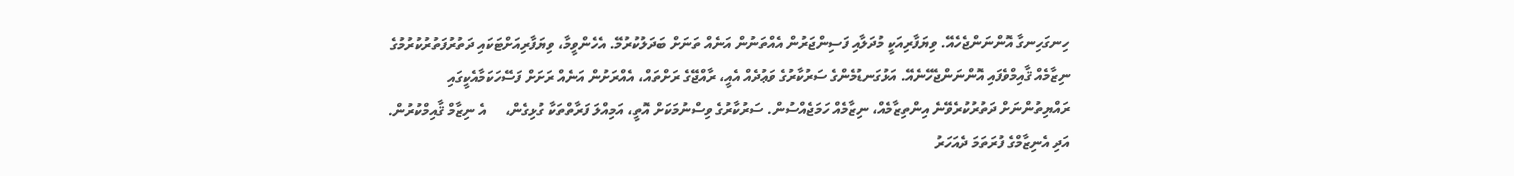ހިނގަހިނގާ އޮންނަންޖެހެއޭ. ވިޔަފާރިއަކީ މުދަލާއި ފަސިންޖަރުން އެއްތަނުން އަނެއް ތަނަށް ބަދަލުކުރުމޭ. އެހެންވީމާ، ވިޔަފާރިއަށްޓަކައި ދަތުރުފަތުރުކުރުމުގެ ނިޒާމެއް ޤާއިމްވެފައި އޮންނަންޖެހޭނެއޭ. އަޅުގަނޑުމެންގެ ސަރުކާރުގެ ވަޢުދެއް އެއީ، ރާއްޖޭގެ ރަށްތައް، އެއްރަށުން އަނެއް ރަށަށް ފަސޭހަކަމާއެކީގައި ރައްޔިތުންނަށް ދަތުރުކުރެވޭނެ އިންތިޒާމެއް، ނިޒާމެއް ހަމަޖެއްސުން. ސަރުކާރުގެ ވިސްނުމަކަށް އޮތީ، އަމިއްލަ ފަރާތްތަކާ ގުޅިގެން،     އެ ނިޒާމް ޤާއިމްކުރުން. އަދި އެނިޒާމްގެ ފުރަތަމަ ދެއަހަރު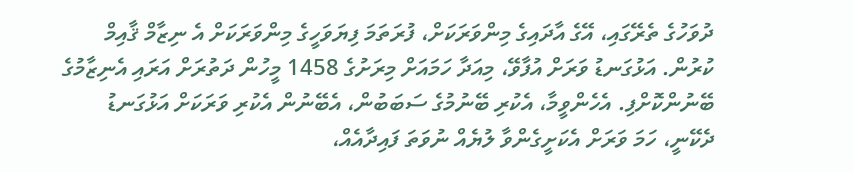ދުވަހުގެ ތެރޭގައި، އޭގެ އާދައިގެ މިންވަރަކަށް، ފުރަތަމަ ފިޔަވަހީގެ މިންވަރަކަށް އެ ނިޒާމް ޤާއިމް ކުރުން. އަޅުގަނޑު ވަރަށް އުފާވޭ، މިއަދާ ހަމައަށް މިރަށުގެ 1458 މީހުން ދަތުރަށް އަރައި އެނިޒާމުގެ ބޭނުންކޮށްފި. އެހެންވީމާ، އެކުރި ބޭނުމުގެ ސަބަބުން، އެބޭނުން އެކުރި ވަރަކަށް އަޅުގަނޑު ދެކޭނީ، ހަމަ ވަރަށް އެކަށީގެންވާ ލުޔެއް ނުވަތަ ފައިދާއެއް،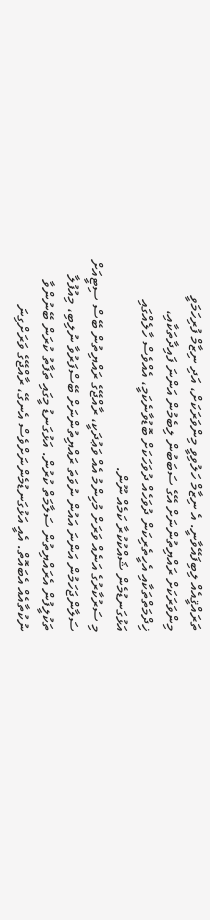ތަރައްޤީއެއް ލިބިފައޭވާނީ. އެ ނިޒާމް ހަލުވިވީ މިންވަރަކަށް، އަދި ނިޒާމް ފުރިހަމަވީ މިންވަރަކަށް ރައްޔިތުންނަށް އޭގެ ސަބަބުން ލިބެމުން އަންނަ ފައިދާތަކާއި، ޚިދްމަތްތަކާއި އެހީތެރިކަން ދުވަހެއް ދުވަހަކަށް ބޮޑުވާނެކަމީ، އެއްވެސް ހާލެއްގައި އަޅުގަނޑުމެން ޝައްކުކުރާ ކަމެއް ނޫން.
މި ސަރުކާރުގެ އަނެއް ވަރަށް މުހިންމު އެއް ވަޢުދަކީ، ރާއްޖޭގެ ރައްޔިތުން ބޭސް ސިޓީއަށް ސަލާންޖަހަމުން އަންނަ އައުން ނުވަތަ ރައްޔިތުންނަށް ބޭސްފަރުވާ ނުލިބި، މިއުފުލާ ތަކުލީފުން އެރައްޔިތުން ސަލާމަތް ކުރުން. އަޅުގަނޑު މީގައި ތަފާތު ކުރަން ބޭނުންވާ ނުކުތާއެއް އެބައޮތް. އެއީ އަޅުގަނޑުމެންނަށްވެސް އެނގޭ، ރާއްޖޭގެ ވަރަށްގިނަ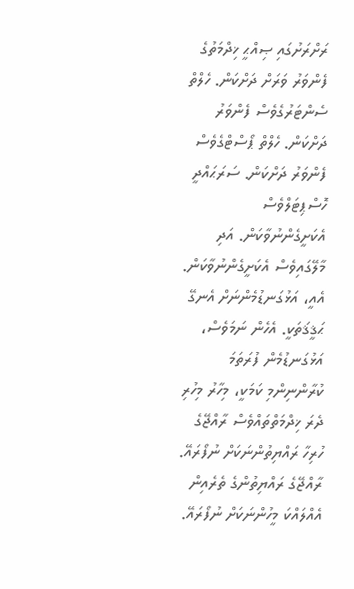ރަށްރަށުގައި ޞިއްޙީ ޚިދްމަތުގެ ފެންވަރު ވަރަށް ދަށްކަން. ހެލްތް ސެންޓަރުގެވެސް ފެންވަރު ދަށްކަން. ހެލްތް ޕޯސްޓްގެވެސް ފެންވަރު ދަށްކަން. ސަރަޙައްދީ ހޮސްޕިޓަލްވެސް އެކަށީގެންނުވާކަން. އަދި މާލޭގައިވެސް އެކަށީގެންނުވާކަން. އެއީ، އަޅުގަނޑުމެންނަށް އެނގޭ ޙަޤީޤަތަކީ. އެހެން ނަމަވެސް، އަޅުގަނޑުމެން ފުރަތަމަ ކުރާންނިންމި ކަމަކީ، މިހާރު މިހުރި ދެރަ ޚިދްމަތްތައްވެސް ރާއްޖޭގެ ހުރިހާ ރައްޔިތުންނަކަށް ނުފޯރައޭ. ރާއްޖޭގެ ރައްޔިތުންގެ ތެރެއިން އެއްލައްކަ މީހުންނަކަށް ނުފޯރައޭ.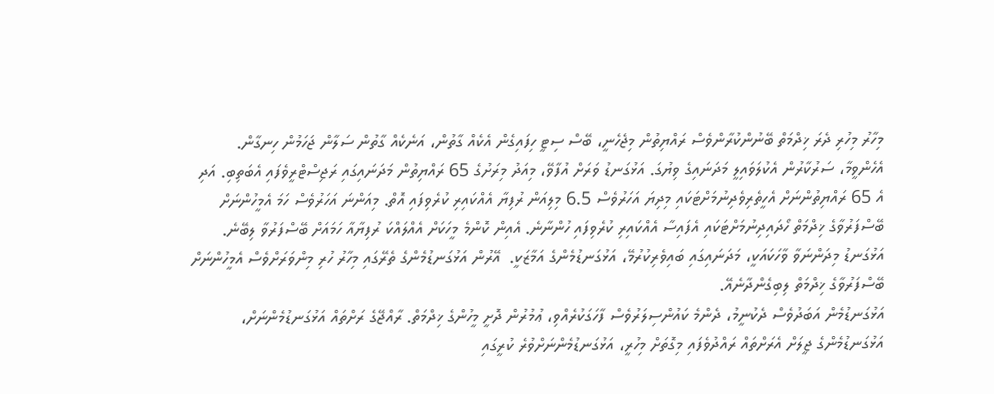މިހާރު މިހުރި ދެރަ ޚިދްމަތް ބޭނުންކުރާންވެސް ރައްޔިތުން މިޖެހެނީ، ބޭސް ސިޓީ ހިފައިގެން އެކެއް ގާތުން، އަނެކެއް ގާތުން ސަލާން ޖަހަމުން ހިނގާން. އެހެންވީމާ، ސަރުކާރުން އެކުލަވައިލީ މަދަނައިގެ ވިޔުގަ. އަޅުގަނޑު ވަރަށް އުފާވޭ، މިއަދު މިރަށުގެ 65 ރައްޔިތުން މަދަނައިގައި ރަޖިސްޓްރީވެފައި އެބަތިބި. އަދި އެ 65 ރައްޔިތުންނަށް އެހީތެރިވެދިނުމަށްޓަކައި މިދިޔަ އަހަރުވެސް 6.5 މިލިއަން ރުފިޔާ އެއްކައިރި ކުރެވިފައި އޮތް. މިއަންނަ އަހަރުވެސް ހަމަ އެމީހުންނަށް ބޭސްފަރުވާގެ ޚިދްމަތް ހޯދައިދިނުމަށްޓަކައި އެފައިސާ އެއްކައިރި ކުރެވިފައި ހުންނާނެ. އެއިން ކޮންމެ މީހަކަށް އެއްލައްކަ ރުފިޔާއާ ހަމައަށް ބޭސްފަރުވާ ލިބޭނެ. އަޅުގަނޑު މިދަންނަވާ ވާހަކައަކީ، މަދަނައިގައި ބައިވެރިކުރުމޭ، އަޅުގަނޑުމެންގެ އަމާޒަކީ.  އޭރުން އަޅުގަނޑުމެންގެ ތެރޭގައި މިހާރު ހުރި މިންވަރަށްވެސް އެމީހުންނަށް ބޭސްފަރުވާގެ ޚިދްމަތް ލިބިގެންދާނެއޭ.
އަޅުގަނޑުމެން އަބަދުވެސް ދެކުނީމު، ދެންމެ ކައުންސިލަރުވެސް ފާހަގަކުރެއްވި، ޢުމުރުން ދޮށީ މީހުންގެ ޚިދްމަތް. ރާއްޖޭގެ ރަށްތައް އަޅުގަނޑުމެންނަށް، އަޅުގަނޑުމެންގެ ޖީލަށް އެރަށްތައް ރައްދުވެފައި މިގޮތަށް މިހުރީ، އަޅުގަނޑުމެންނަށްވުރެ ކުރީގައި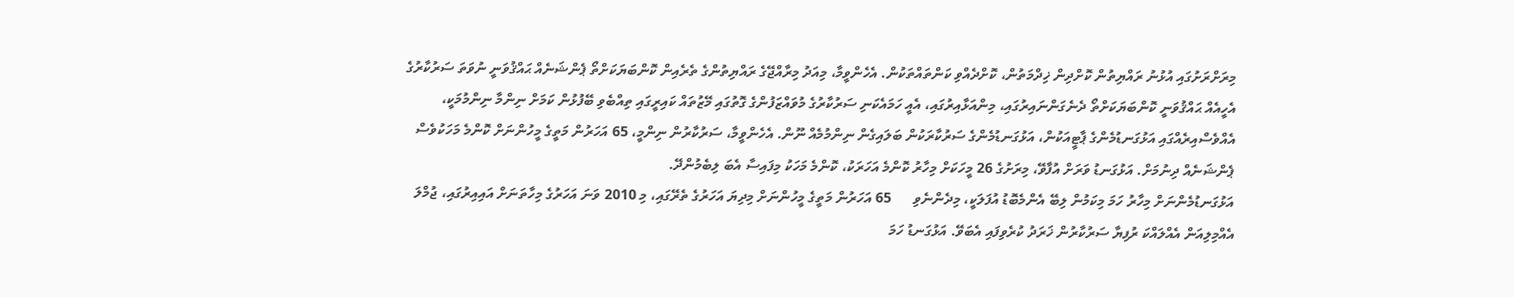މިރަށްރަށުގައި އުޅުނު ރައްޔިތުން ކޮށްދިން ޚިދްމަތުން، ކޮށްދެއްވި ކަންތައްތަކުން. އެހެންވީމާ، މިއަދު މިރާއްޖޭގެ ރައްޔިތުންގެ ތެރެއިން ކޮންބަޔަކަށްތޯ ޕެންޝަނެއް ޙައްޤުވަނީ ނުވަތަ ސަރުކާރުގެ އެހީއެއް ޙައްޤުވަނީ ކޮންބަޔަކަށްތޯ ދެނެގަންނައިރުގައި، މިންއަޅާއިރުގައި، އެއީ ހަމައެކަނި ސަރުކާރުގެ މުވައްޒަފުންގެ ގޮތުގައި މޭޒުތައް ކައިރީގައި ތިއްބެވި ބޭފުޅުން ކަމަށް ނިންމާ ނިންމުމަކީ، އެއްވެސްއިރެއްގައި އަޅުގަނޑުމެންގެ ޕާޓީއަކުން، އަޅުގަނޑުމެންގެ ސަރުކާރަކުން ބަލައިގެން ނިންމުމެއް ނޫން. އެހެންވީމާ، ސަރުކާރުން ނިންމީ، 65 އަހަރުން މަތީގެ މީހުންނަށް ކޮންމެ މަހަކުވެސް ޕެންޝަނެއް ދިނުމަށް. އަޅުގަނޑު ވަރަށް އުފާވޭ، މިރަށުގެ 26 މީހަކަށް މިހާރު ކޮންމެ އަހަރަކު، ކޮންމެ މަހަކު މިފައިސާ އެބަ ލިބެމުންދޭ.
އަޅުގަނޑުމެންނަށް މިހާރު ހަމަ މިކަމުން ލިބޭ އެންމެބޮޑު އުފަލަކީ، މިދެންނެވި      65 އަހަރުން މަތީގެ މީހުންނަށް މިދިޔަ އަހަރުގެ ތެރޭގައި، މި 2010 ވަނަ އަހަރުގެ މިހާތަނަށް އައިއިރުގައި، ޖުމްލަ އެއްމިލިއަން އެއްލައްކަ ރުފިޔާ ސަރުކާރުން ޚަރަދު ކުރެވިފައި އެބަވޭ. އަޅުގަނޑު ހަމަ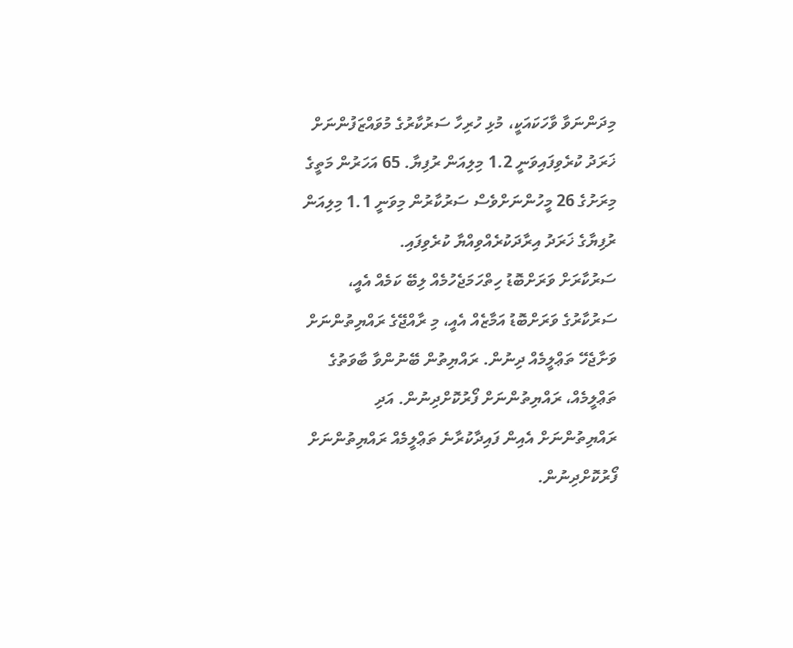މިދަންނަވާ ވާހަކައަކީ، މުޅި ހުރިހާ ސަރުކާރުގެ މުވައްޒަފުންނަށް ޚަރަދު ކުރެވިފައިވަނީ 1.2 މިލިއަން ރުފިޔާ. 65 އަހަރުން މަތީގެ މިރަށުގެ 26 މީހުންނަށްވެސް ސަރުކާރުން މިވަނީ 1.1 މިލިއަން ރުފިޔާގެ ޚަރަދު އިރާދަކުރެއްވިއްޔާ ކުރެވިފައި.
ސަރުކާރަށް ވަރަށްބޮޑު ހިތްހަމަޖެހުމެއް ލިބޭ ކަމެއް އެއީ، ސަރުކާރުގެ ވަރަށްބޮޑު އަމާޒެއް އެއީ، މި ރާއްޖޭގެ ރައްޔިތުންނަށް ވަށާޖެހޭ ތަޢްލީމެއް ދިނުން. ރައްޔިތުން ބޭނުންވާ ބާވަތުގެ ތަޢްލީމެއް، ރައްޔިތުންނަށް ފޯރުކޮށްދިނުން. އަދި ރައްޔިތުންނަށް އެއިން ފައިދާކުރާނެ ތަޢްލީމެއް ރައްޔިތުންނަށް ފޯރުކޮށްދިނުން.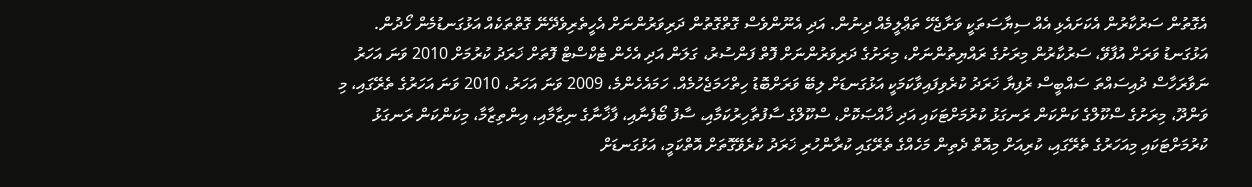އެގޮތުން ސަރުކާރުން އެކަށައެޅި އެއް ސިޔާސަތަކީ ވަށާޖެހޭ ތަޢްލީމެއް ދިނުން. އަދި އެނޫންވެސް ގޮތްގޮތުން ދަރިވަރުންނަށް އެހީތެރިވެދޭނޭ ގޮތްތަކެއް އަޅުގަނޑުމެން ހޯދުން. އަޅުގަނޑު ވަރަށް އުފާވޭ، ސަރުކާރުން މިރަށުގެ ރައްޔިތުންނަށް، މިރަށުގެ ދަރިވަރުންނަށް ފޮތް ފަންސުރު، ގަލަން އަދި އެހެން ޓެކްސްޓް ފޮތަށް ޚަރަދު ކުރުމަށް 2010 ވަނަ އަހަރު ނަވާރަހާސް ދުއިސައްތަ ސައްބީސް ރުފިޔާ ޚަރަދު ކުރެވިފައިވާކަމަކީ އަޅުގަނޑަށް ލިބޭ ވަރަށްބޮޑު ހިތްހަމަޖެހުމެއް. ހަމައެހެންމެ، 2009 ވަނަ އަހަރު، 2010 ވަނަ އަހަރުގެ ތެރޭގައި، މި ވަންދޫ، މިރަށުގެ ސްކޫލްގެ ކަންކަން ރަނގަޅު ކުރުމަށްޓަކައި އަދި ޚާއްޞަކޮށް، ސްކޫލްގެ ސާފުތާހިރުކަމާއި، ސާފު ބޯފެނާއި، ފާޚާނާގެ ނިޒާމާއި، އިންތިޒާމާ، މިކަންކަން ރަނގަޅު ކުރުމަށްޓަކައި މިއަހަރުގެ ތެރޭގައި، ކުރިއަށް މިއޮތް ދެތިން މަހެއްގެ ތެރޭގައި ކުރާންހުރި ޚަރަދު ކުރެވޭގޮތަށް އޮތްކަމީ، އަޅުގަނޑަށް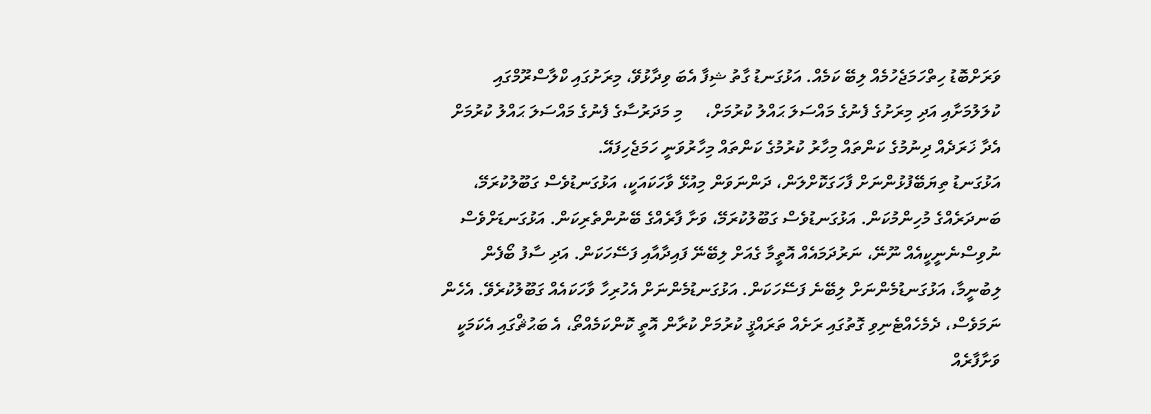ވަރަށްބޮޑު ހިތްހަމަޖެހުމެއް ލިބޭ ކަމެއް. އަޅުގަނޑު ގާތު ޝިފާ އެބަ ވިދާޅުވޭ، މިރަށުގައި ކްލާސްރޫމްގައި ކުލަލުމަށާއި އަދި މިރަށުގެ ފެނުގެ މައްސަލަ ޙައްލު ކުރުމަށް،     މި މަދަރުސާގެ ފެނުގެ މައްސަލަ ޙައްލު ކުރުމަށް އެދާ ޚަރަދެއް ދިނުމުގެ ކަންތައް މިހާރު ކުރުމުގެ ކަންތައް މިހާރުވަނީ ހަމަޖެހިފައޭ.
އަޅުގަނޑު ތިޔަބޭފުޅުންނަށް ފާހަގަކޮށްލަން، ދަންނަވަން މިއުޅޭ ވާހަކައަކީ، އަޅުގަނޑުވެސް ގަބޫލުކުރަމޭ، ބަނދަރެއްގެ މުހިންމުކަން. އަޅުގަނޑުވެސް ގަބޫލުކުރަމޭ، ވަށާ ފާރެއްގެ ބޭނުންތެރިކަން. އަޅުގަނޑަށްވެސް ނުވިސްނެނީކީއެއް ނޫނޭ، ނަރުދަމައެއް އޮތީމާ ގެއަށް ލިބޭނޭ ފައިދާއާއި ފަސޭހަކަން. އަދި ސާފު ބޯފެން ލިބުނީމާ، އަޅުގަނޑުމެންނަށް ލިބޭނެ ފަސޭހަކަން. އަޅުގަނޑުމެންނަށް އެހުރިހާ ވާހަކައެއް ގަބޫލުކުރެވޭ. އެހެން ނަމަވެސް، ދެމެހެއްޓެނިވި ގޮތުގައި ރަށެއް ތަރައްޤީ ކުރުމަށް ކުރާން އޮތީ ކޮންކަމެއްތޯ، އެ ބަޙުޘްގައި އެކަމަކީ ވަށާފާރެއް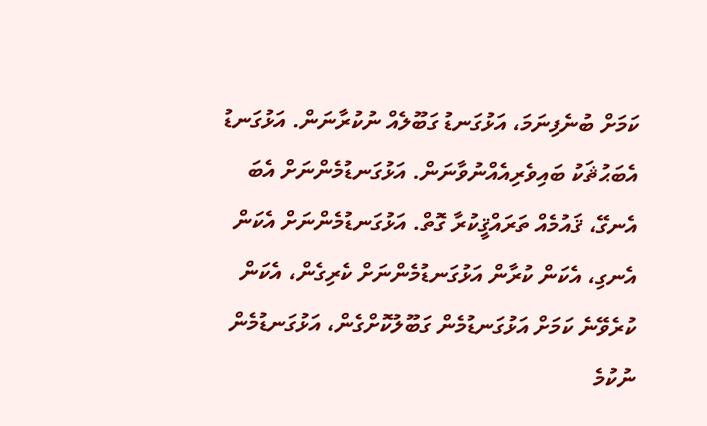ކަމަށް ބުނެފިނަމަ، އަޅުގަނޑު ގަބޫލެއް ނުކުރާނަން. އަޅުގަނޑު އެބަޙުޘަކު ބައިވެރިއެއްނުވާނަން. އަޅުގަނޑުމެންނަށް އެބަ އެނގޭ، ޤައުމެއް ތަރައްޤީކުރާ ގޮތް. އަޅުގަނޑުމެންނަށް އެކަން އެނގި، އެކަން ކުރާން އަޅުގަނޑުމެންނަށް ކެރިގެން، އެކަން ކުރެވޭނެ ކަމަށް އަޅުގަނޑުމެން ގަބޫލުކޮށްގެން، އަޅުގަނޑުމެން ނުކުމެ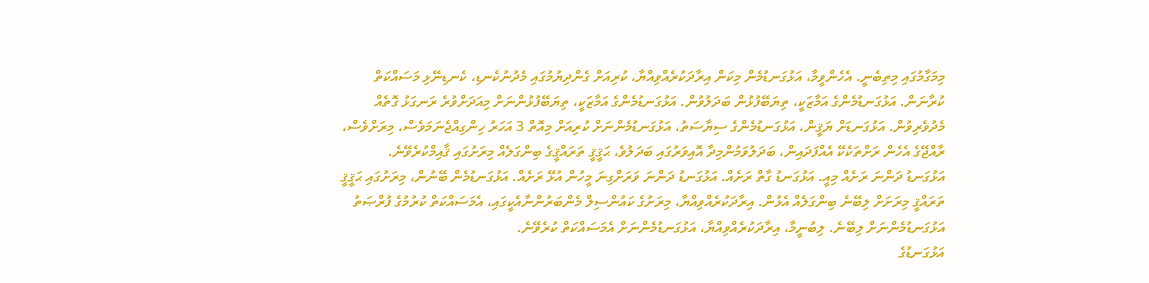މިމަގާމުގައި މިތިބެނީ. އެހެންވީމާ، އަޅުގަނޑުމެން މިކަން އިރާދަކުރެއްވިއްޔާ، ކުރިއަށް ގެންދިޔުމުގައި މެދުނުކެނޑި، ކެނޑިނޭޅި މަސައްކަތް ކުރާނަން. އަޅުގަނޑުމެންގެ އަމާޒަކީ، ތިޔަބޭފުޅުން ބަދަލުވުން. އަޅުގަނޑުމެންގެ އަމާޒަކީ، ތިޔަބޭފުޅުންނަށް މިއަދަށްވުރެ ރަނގަޅު ގޮތެއް މެދުވެރިވުން. އަޅުގަނޑަށް ޔަޤީން، އަޅުގަނޑުމެންގެ ސިޔާސަތު، އަޅުގަނޑުމެންނަށް ކުރިއަށް މިއޮތް 3 އަހަރު ހިންގިއްޖެނަމަވެސް، މިރަށްވެސް، ރާއްޖޭގެ އެހެން ރަށްތަކެކޭ އެއްފަދައިން، ބަދަލުވަމުންމިދާ އޮއިވަރުގައި ބަދަލުވެ، ޙަޤީޤީ ތަރައްޤީގެ ބިންގަލެއް މިރަށުގައި ޤާއިމްކުރެވޭނެ.
އަޅުގަނޑު ދަންނަ ރަށެއް މިއީ. އަޅުގަނޑު ގާތް ރަށެއް. އަޅުގަނޑު ދަންނަ ވަރަށްގިނަ މީހުން އުޅޭ ރަށެއް. އަޅުގަނޑުމެން ބޭނުން، މިރަށުގައި ޙަޤީޤީ ތަރައްޤީ މިރަށަށް ލިބޭނެ ބިންގަލެއް އެޅުން. އިރާދަކުރެއްވިއްޔާ، މިރަށުގެ ކައުންސިލް މެންބަރުންނާއެކީގައި، އެމަސައްކަތް ކުރުމުގެ ފުރްޞަތު އަޅުގަނޑުމެންނަށް ލިބޭނެ. ލިބުނީމާ، އިރާދަކުރެއްވިއްޔާ، އަޅުގަނޑުމެންނަށް އެމަސައްކަތް ކުރެވޭނެ.
އަޅުގަނޑުގެ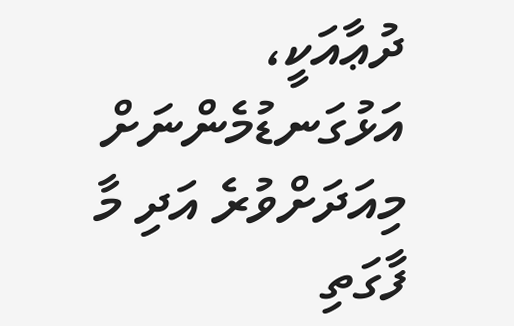ދުޢާއަކީ، އަޅުގަނޑުމެންނަށް މިއަދަށްވުރެ އަދި މާ ފާގަތި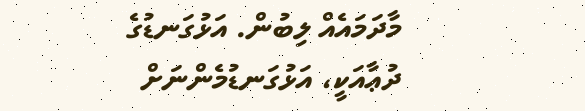މާދަމައެއް ލިބުން. އަޅުގަނޑުގެ ދުޢާއަކީ، އަޅުގަނޑުމެންނަށް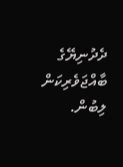ދެދުނިޔޭގެ ބާއްޖަވެރިކަން ލިބުން.